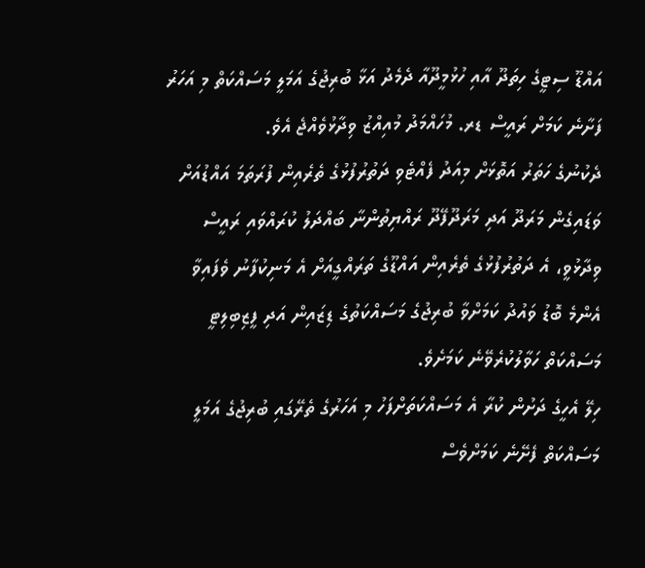އައްޑޫ ސިޓީގެ ހިތަދޫ އާއި ހުޅުމީދޫއާ ދެމެދު އަޅާ ބުރިޖުގެ އަމަލީ މަސައްކަތް މި އަހަރު ފަށާނެ ކަމަށް ރައީސް ޑރ. މުހައްމަދު މުއިއްޒު ވިދާޅުވެއްޖެ އެވެ.
ދެކުނުގެ ހަތަރު އަތޮޅަށް މިއަދު ފެއްޓެވި ދަތުރުފުޅުގެ ތެރެއިން ފުރަތަމަ އައްޑުއަށް ވަޑައިގެން މަރަދޫ އަދި މަރަދޫފޭދޫ ރައްޔިތުންނާ ބައްދަލު ކުރައްވައި ރައީސް ވިދާޅުވީ، އެ ދަތުރުފުޅުގެ ތެރެއިން އައްޑޫގެ ތަރައްގީއަށް އެ މަނިކުފާނު ވެފައިވާ އެންމެ ބޮޑު ވައުދު ކަމަށްވާ ބުރިޖުގެ މަސައްކަތުގެ ޑިޒައިން އަދި ފީޒިބިލިޓީ މަސައްކަތް ހަވާލުކުރެވޭނެ ކަމަށެވެ.
ހިލޭ އެހީގެ ދަށުން ކުރާ އެ މަސައްކަތަށްފަހު މި އަހަރުގެ ތެރޭގައި ބުރިޖުގެ އަމަލީ މަސައްކަތް ފެށޭނެ ކަމަށްވެސް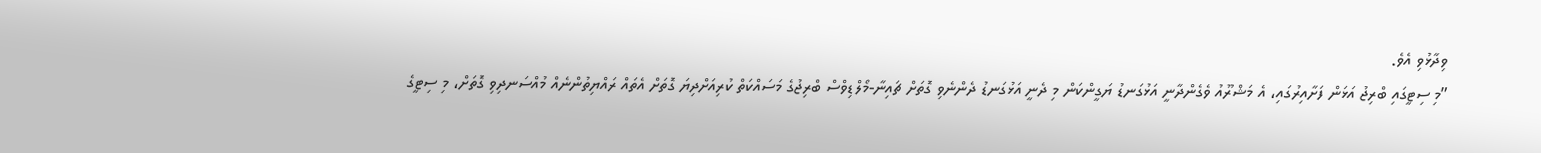ވިދާޅުވި އެވެ.
”މި ސިޓީގައި ބްރިޖު އަޅަން ފަށާއިރުގައި، އެ މަޝްރޫއު ވެގެންދާނީ އަޅުގަނޑު ޔަގީންކަން މި ދެނީ އަޅުގަނޑު ދެންނެވި ގޮތަށް ޗައިނާ-މޯލްޑިވްސް ބްރިޖުގެ މަސައްކަތް ކުރިއަށްދިޔަ ގޮތަށް އެތައް ރައްޔިތުންނެއް މުއްސަނދިވި ގޮތަށް، މި ސިޓީގެ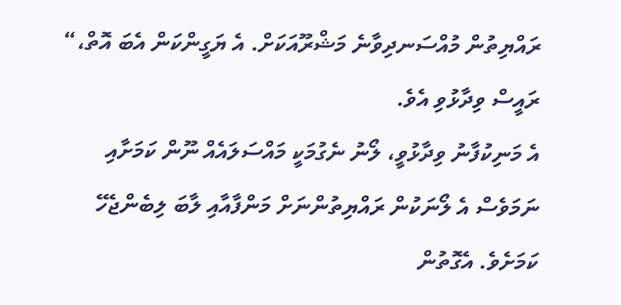ރައްޔިތުން މުއްސަނދިވާނެ މަޝްރޫއަކަށް. އެ ޔަގީންކަން އެބަ އޮތް،“ ރައީސް ވިދާޅުވި އެވެ.
އެ މަނިކުފާނު ވިދާޅުވީ، ލޯނު ނެގުމަކީ މައްސަލައެއް ނޫން ކަމަށާއި ނަމަވެސް އެ ލޯނަކުން ރައްޔިތުންނަށް މަންފާއާއި ލާބަ ލިބެންޖެހޭ ކަމަށެވެ. އެގޮތުން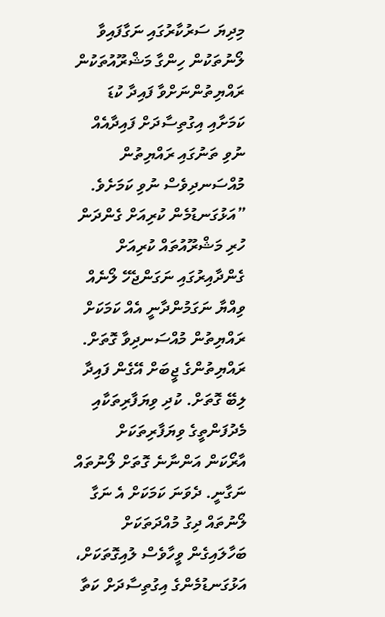މިދިޔަ ސަރުކާރުގައި ނަގާފައިވާ ލޯނުތަކުން ހިންގާ މަޝްރޫއުތަކުން ރައްޔިތުންނަށްވާ ފައިދާ ކުޑަ ކަމަށާއި އިގުތިސާދަށް ފައިދާއެއް ނުވި ތަނުގައި ރައްޔިތުން މުއްސަނދިވެސް ނުވި ކަމަށެވެ.
”އަޅުގަނޑުމެން ކުރިއަށް ގެންދަން ހުރި މަޝްރޫއުތައް ކުރިއަށް ގެންދާއިރުގައި ނަގަންޖެހޭ ލޯނެއް ވިއްޔާ ނަގަމުންދާނީ އެއް ކަމަކަށް ރައްޔިތުން މުއްސަނދިވާ ގޮތަށް. ރައްޔިތުންގެ ޖީބަށް އޭގެން ފައިދާ ލިބޭ ގޮތަށް. ކުދި ވިޔަފާރިތަކާއި މެދުފަންތީގެ ވިޔަފާރިތަކަށް އާރޯކަން އަންނާނެ ގޮތަށް ލޯނުތައް ނަގާނީ. ދެވަނަ ކަމަކަށް އެ ނަގާ ލޯނުތައް ދިގު މުއްދަތަކަށް ބަހާލައިގެން ވީހާވެސް ލުއިގޮތަކަށް، އަޅުގަނޑުމެންގެ އިގުތިސާދަށް ކަތާ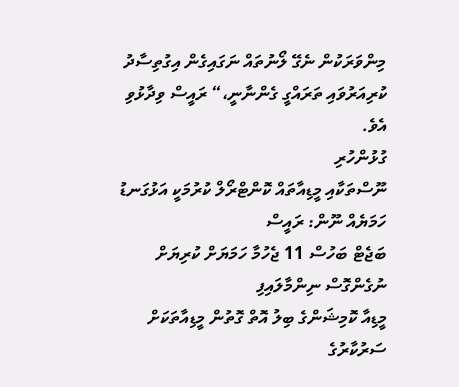މިންވަރަކުން ނެގޭ ލޯނުތައް ނަގައިގެން އިގުތިސާދު ކުރިއަރުވައި ތަރައްގީ ގެންނާނީ،“ ރައީސް ވިދާޅުވި އެވެ.
ގުޅުންހުރި
ނޫސްތަކާއި މީޑިއާތައް ކޮންޓްރޯލް ކުރުމަކީ އަޅުގަނޑު ހަމަޔެއް ނޫން: ރައީސް
ބަޖެޓް ބަހުސް 11 ޖެހުމާ ހަމަޔަށް ކުރިޔަށް ނުގެންގޮސް ނިންމާލައިފި
މީޑިއާ ކޮމިޝަންގެ ބިލު އޮތް ގޮތުން މީޑިއާތަކަށް ސަރުކާރުގެ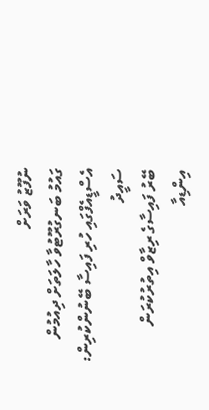ނުފޫޒު ވަރަށް
ގައުމު ބަނގުރޫޓުވާ ހާލަތަށް ދިއުމުން އެސްޑީއެފްގައި ހުރި ފައިސާ ބޭނުންކުރިން: ސައީދު
ބޭރު ފައިސާގެ ރިޒާވް އިތުރުކުރަން އިންޑިއާ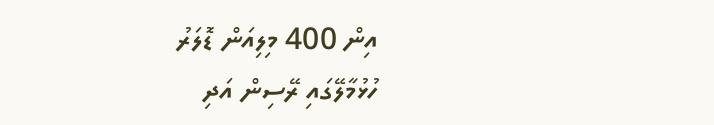އިން 400 މިލިއަން ޑޮލަރު
ހުޅުމާލޭގައި ރޭސިން އަދި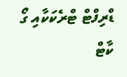ޑްރިފްޓް ޓްރެކަކާއި ގޯ ކާޓް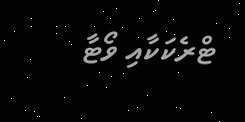ޓްރެކަކާއި ވޯޓާ